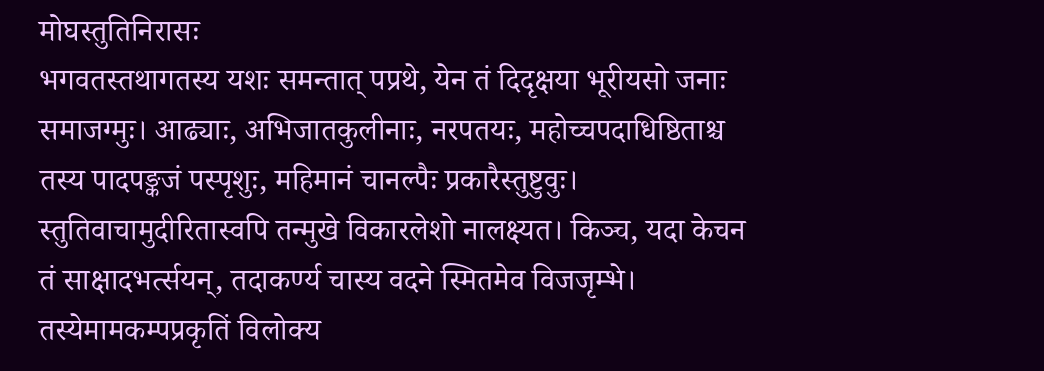मोघस्तुतिनिरासः
भगवतस्तथागतस्य यशः समन्तात् पप्रथे, येन तं दिदृक्षया भूरीयसो जनाः समाजग्मुः। आढ्याः, अभिजातकुलीनाः, नरपतयः, महोच्चपदाधिष्ठिताश्च तस्य पादपङ्कजं पस्पृशुः, महिमानं चानल्पैः प्रकारैस्तुष्टुवुः। स्तुतिवाचामुदीरितास्वपि तन्मुखे विकारलेशो नालक्ष्यत। किञ्च, यदा केचन तं साक्षादभर्त्सयन्, तदाकर्ण्य चास्य वदने स्मितमेव विजजृम्भे। तस्येमामकम्पप्रकृतिं विलोक्य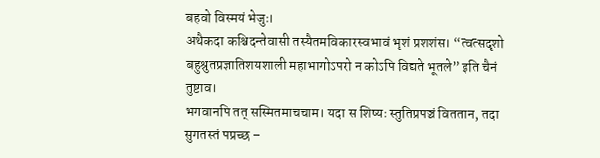बहवो विस्मयं भेजुः।
अथैकदा कश्चिदन्तेवासी तस्यैतमविकारस्वभावं भृशं प्रशशंस। “त्वत्सदृशो बहुश्रुतप्रज्ञातिशयशाली महाभागोऽपरो न कोऽपि विद्यते भूतले” इति चैनं तुष्टाव।
भगवानपि तत् सस्मितमाचचाम। यदा स शिष्यः स्तुतिप्रपञ्चं विततान, तदा सुगतस्तं पप्रच्छ –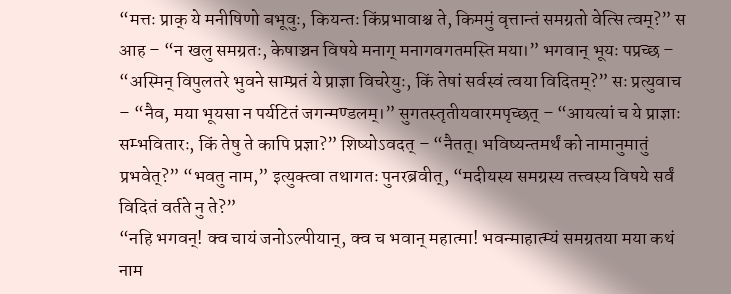“मत्तः प्राक् ये मनीषिणो बभूवुः, कियन्तः किंप्रभावाश्च ते, किममुं वृत्तान्तं समग्रतो वेत्सि त्वम्?” स आह – “न खलु समग्रतः, केषाञ्चन विषये मनाग् मनागवगतमस्ति मया।” भगवान् भूयः पप्रच्छ – “अस्मिन् विपुलतरे भुवने साम्प्रतं ये प्राज्ञा विचरेयुः, किं तेषां सर्वस्वं त्वया विदितम्?” सः प्रत्युवाच – “नैव, मया भूयसा न पर्यटितं जगन्मण्डलम्।” सुगतस्तृतीयवारमपृच्छत् – “आयत्यां च ये प्राज्ञाः सम्भवितारः, किं तेषु ते कापि प्रज्ञा?” शिष्योऽवदत् – “नैतत्। भविष्यन्तमर्थं को नामानुमातुं प्रभवेत्?” “भवतु नाम,” इत्युक्त्वा तथागतः पुनरब्रवीत्, “मदीयस्य समग्रस्य तत्त्वस्य विषये सर्वं विदितं वर्तते नु ते?”
“नहि भगवन्! क्व चायं जनोऽल्पीयान्, क्व च भवान् महात्मा! भवन्माहात्म्यं समग्रतया मया कथं नाम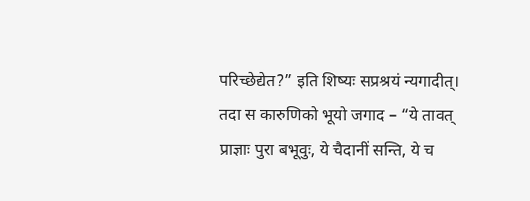परिच्छेद्येत?” इति शिष्यः सप्रश्रयं न्यगादीत्।
तदा स कारुणिको भूयो जगाद – “ये तावत् प्राज्ञाः पुरा बभूवुः, ये चैदानीं सन्ति, ये च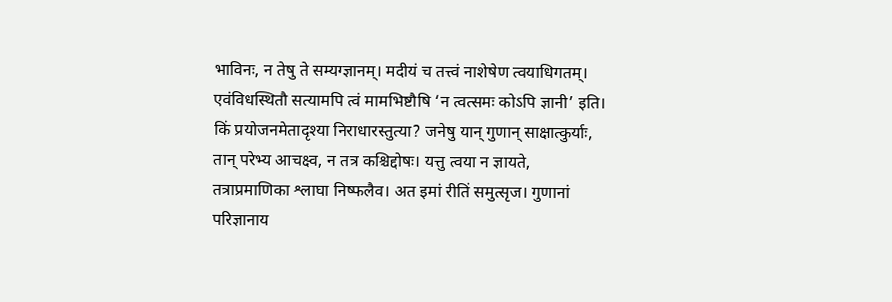भाविनः, न तेषु ते सम्यग्ज्ञानम्। मदीयं च तत्त्वं नाशेषेण त्वयाधिगतम्। एवंविधस्थितौ सत्यामपि त्वं मामभिष्टौषि ‘न त्वत्समः कोऽपि ज्ञानी’ इति। किं प्रयोजनमेतादृश्या निराधारस्तुत्या? जनेषु यान् गुणान् साक्षात्कुर्याः, तान् परेभ्य आचक्ष्व, न तत्र कश्चिद्दोषः। यत्तु त्वया न ज्ञायते, तत्राप्रमाणिका श्लाघा निष्फलैव। अत इमां रीतिं समुत्सृज। गुणानां परिज्ञानाय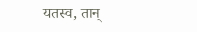यतस्व, तान्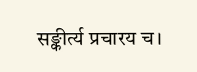सङ्कीर्त्य प्रचारय च।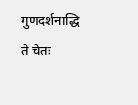गुणदर्शनाद्धि ते चेतः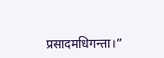प्रसादमधिगन्ता।”